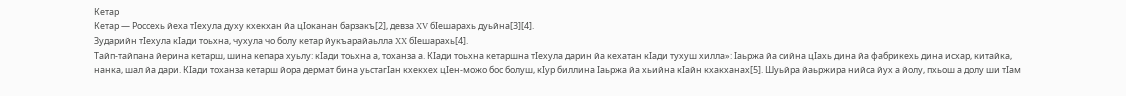Кетар
Кетар — Россехь йеха тӀехула духу кхекхан йа цӀоканан барзакъ[2], девза XV бӀешарахь дуьйна[3][4].
Зударийн тӀехула кӀади тоьхна, чухула чо болу кетар йукъарайаьлла XX бӀешарахь[4].
Тайп-тайпана йерина кетарш, шина кепара хуьлу: кӀади тоьхна а, тоханза а. КӀади тоьхна кетаршна тӀехула дарин йа кехатан кӀади тухуш хилла»: Ӏаьржа йа сийна цӀахь дина йа фабрикехь дина исхар, китайка, нанка, шал йа дари. КӀади тоханза кетарш йора дермат бина уьстагӀан кхекхех цӀен-можо бос болуш, кӀур биллина Ӏаьржа йа хьийна кӀайн кхакханах[5]. Шуьйра йаьржира нийса йух а йолу, пхьош а долу ши тӀам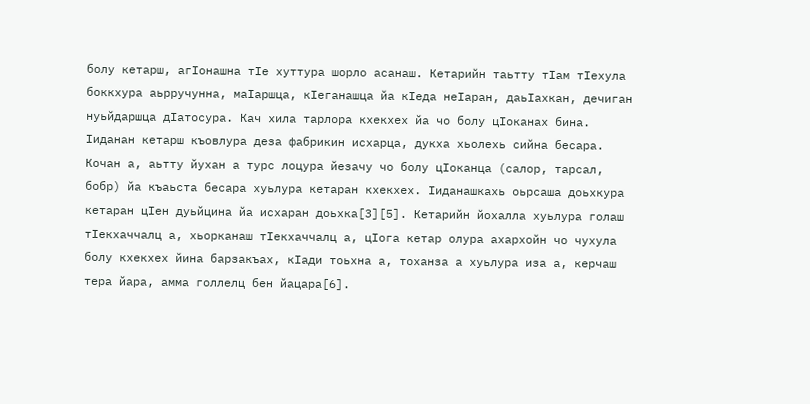болу кетарш, агӀонашна тӀе хуттура шорло асанаш. Кетарийн таьтту тӀам тӀехула боккхура аьрручунна, маӀаршца, кӀеганашца йа кӀеда неӀаран, даьӀахкан, дечиган нуьйдаршца дӀатосура. Кач хила тарлора кхекхех йа чо болу цӀоканах бина. Ӏиданан кетарш къовлура деза фабрикин исхарца, дукха хьолехь сийна бесара. Кочан а, аьтту йухан а турс лоцура йезачу чо болу цӀоканца (салор, тарсал, бобр) йа къаьста бесара хуьлура кетаран кхекхех. Ӏиданашкахь оьрсаша доьхкура кетаран цӀен дуьйцина йа исхаран доьхка[3][5]. Кетарийн йохалла хуьлура голаш тӀекхаччалц а, хьорканаш тӀекхаччалц а, цӀога кетар олура ахархойн чо чухула болу кхекхех йина барзакъах, кӀади тоьхна а, тоханза а хуьлура иза а, керчаш тера йара, амма голлелц бен йацара[6].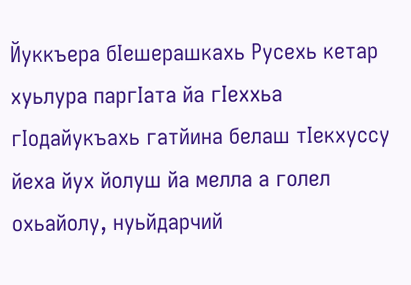Йуккъера бӀешерашкахь Русехь кетар хуьлура паргӀата йа гӀеххьа гӀодайукъахь гатйина белаш тӀекхуссу йеха йух йолуш йа мелла а голел охьайолу, нуьйдарчий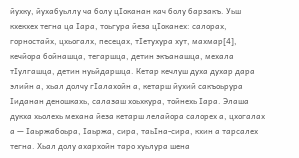йухку, йухабуьллу ча болу цӀоканан кач болу барзакъ. Уьш кхекхех тегна ца Ӏара, тоьгура йеза цӀоканех: салорах, горностайх, цхьогалх, песецах, тӀетухура хут, махмар[4], кечйора бойнашца, тегаршца, детин экъанашца, мехала тӀулгашца, детин нуьйдаршца. Кетар кечлуш духа духар дара элийн а, хьал долчу гӀалахойн а, кетарш йухий сакъоьрура Ӏиданан деношкахь, салазаш хоьхкура, тойнехь Ӏара. Элаша дукха хьолехь механа йеза кетарш лелайора салорех а, цхогалах а — Ӏаьржабоьра, Ӏаьржа, сира, таьӀна-сира, кхин а тарсалех тегна. Хьал долу ахархойн таро хуьлура шена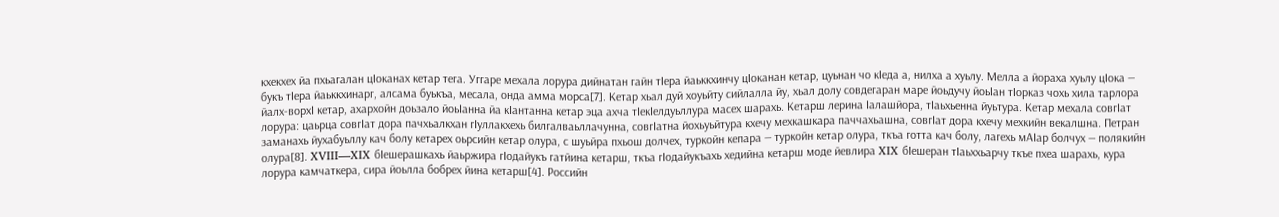кхекхех йа пхьагалан цӀоканах кетар тега. Уггаре мехала лорура дийнатан гайн тӀера йаьккхинчу цӀоканан кетар, цуьнан чо кӀеда а, нилха а хуьлу. Мелла а йораха хуьлу цӀока — букъ тӀера йаьккхинарг, алсама буькъа, месала, онда амма морса[7]. Кетар хьал дуй хоуьйту сийлалла йу, хьал долу совдегаран маре йоьдучу йоьӀан тӀорказ чохь хила тарлора йалх-ворхӀ кетар, ахархойн доьзало йоьӀанна йа кӀантанна кетар эца ахча тӀекӀелдуьллура масех шарахь. Кетарш лерина Ӏалашйора, тӀаьхьенна йуьтура. Кетар мехала совгӀат лорура: цаьрца совгӀат дора пачхьалкхан гӀуллакхехь билгалваьллачунна, совгӀатна йохьуьйтура кхечу мехкашкара паччахьашна, совгӀат дора кхечу мехкийн векалшна. Петран заманахь йухабуьллу кач болу кетарех оьрсийн кетар олура, с шуьйра пхьош долчех, туркойн кепара — туркойн кетар олура, ткъа готта кач болу, лагехь мАӀар болчух — полякийн олура[8]. XVIII—XIX бӀешерашкахь йаьржира гӀодайукъ гатйина кетарш, ткъа гӀодайукъахь хедийна кетарш моде йевлира XIX бӀешеран тӀаьххьарчу ткъе пхеа шарахь, кура лорура камчаткера, сира йоьлла бобрех йина кетарш[4]. Российн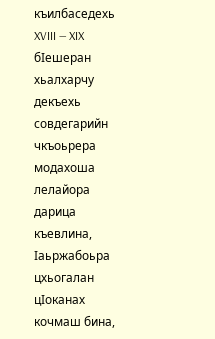къилбаседехь XVIII — XIX бӀешеран хьалхарчу декъехь совдегарийн чкъоьрера модахоша лелайора дарица къевлина, Ӏаьржабоьра цхьогалан цӀоканах кочмаш бина,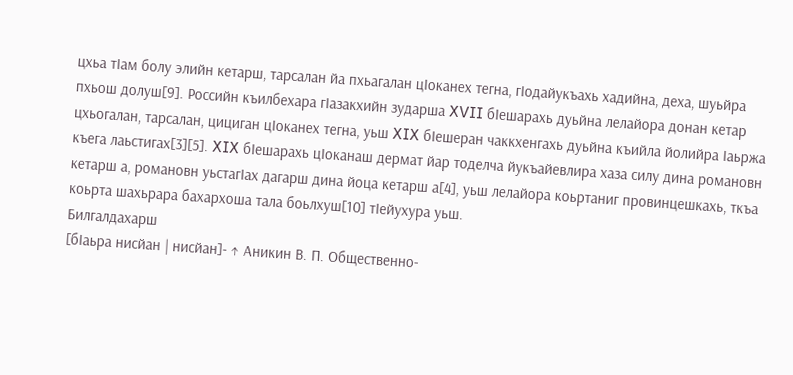цхьа тӀам болу элийн кетарш, тарсалан йа пхьагалан цӀоканех тегна, гӀодайукъахь хадийна, деха, шуьйра пхьош долуш[9]. Российн къилбехара гӀазакхийн зударша XVII бӀешарахь дуьйна лелайора донан кетар цхьогалан, тарсалан, цициган цӀоканех тегна, уьш XIX бӀешеран чаккхенгахь дуьйна къийла йолийра Ӏаьржа къега лаьстигах[3][5]. XIX бӀешарахь цӀоканаш дермат йар тоделча йукъайевлира хаза силу дина романовн кетарш а, романовн уьстагӀах дагарш дина йоца кетарш а[4], уьш лелайора коьртаниг провинцешкахь, ткъа коьрта шахьрара бахархоша тала боьлхуш[10] тӀейухура уьш.
Билгалдахарш
[бӀаьра нисйан | нисйан]- ↑ Аникин В. П. Общественно-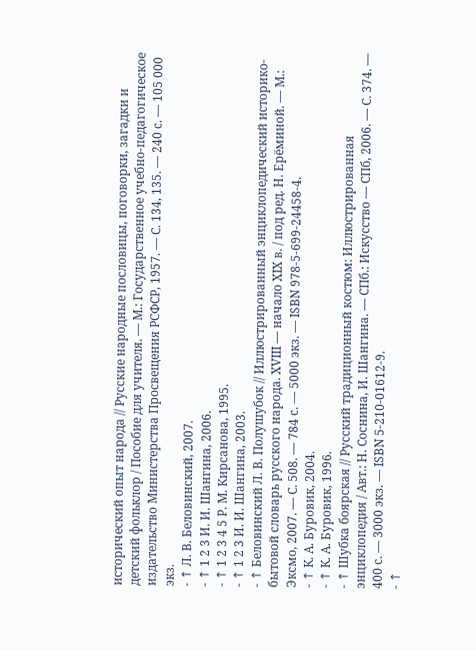исторический опыт народа // Русские народные пословицы, поговорки, загадки и детский фольклор / Пособие для учителя. — М.: Государственное учебно-педагогическое издательство Министерства Просвещения РСФСР, 1957. — С. 134, 135. — 240 с. — 105 000 экз.
- ↑ Л. В. Беловинский, 2007.
- ↑ 1 2 3 И. И. Шангина, 2006.
- ↑ 1 2 3 4 5 Р. М. Кирсанова, 1995.
- ↑ 1 2 3 И. И. Шангина, 2003.
- ↑ Беловинский Л. В. Полушубок // Иллюстрированный энциклопедический историко-бытовой словарь русского народа. XVIII — начало XIX в. / под ред. Н. Ерёминой. — М.: Эксмо, 2007. — С. 508. — 784 с. — 5000 экз. — ISBN 978-5-699-24458-4.
- ↑ К. А. Буровик, 2004.
- ↑ К. А. Буровик, 1996.
- ↑ Шубка боярская // Русский традиционный костюм: Иллюстрированная энциклопедия / Авт.: Н. Соснина, И. Шангина. — СПб.: Искусство — СПб, 2006. — С. 374. — 400 с. — 3000 экз. — ISBN 5-210-01612-9.
- ↑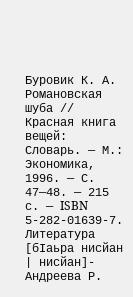Буровик К. А. Романовская шуба // Красная книга вещей: Словарь. — М.: Экономика, 1996. — С. 47—48. — 215 с. — ISBN 5-282-01639-7.
Литература
[бӀаьра нисйан | нисйан]- Андреева Р.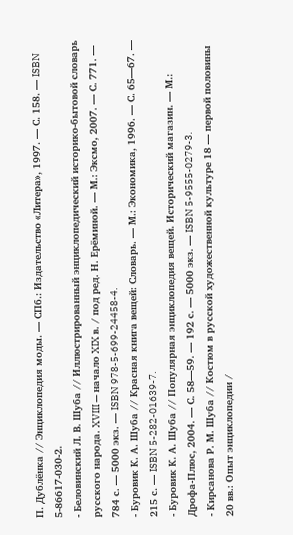П. Дублёнка // Энциклопедия моды. — СПб.: Издательство «Литера», 1997. — С. 158. — ISBN 5-86617-030-2.
- Беловинский Л. В. Шуба // Иллюстрированный энциклопедический историко-бытовой словарь русского народа. XVIII — начало XIX в. / под ред. Н. Ерёминой. — М.: Эксмо, 2007. — С. 771. — 784 с. — 5000 экз. — ISBN 978-5-699-24458-4.
- Буровик К. А. Шуба // Красная книга вещей: Словарь. — М.: Экономика, 1996. — С. 65—67. — 215 с. — ISBN 5-282-01639-7.
- Буровик К. А. Шуба // Популярная энциклопедия вещей. Исторический магазин. — М.: Дрофа-Плюс, 2004. — С. 58—59. — 192 с. — 5000 экз. — ISBN 5-9555-0279-3.
- Кирсанова Р. М. Шуба // Костюм в русской художественной культуре 18 — первой половины 20 вв.: Опыт энциклопедии /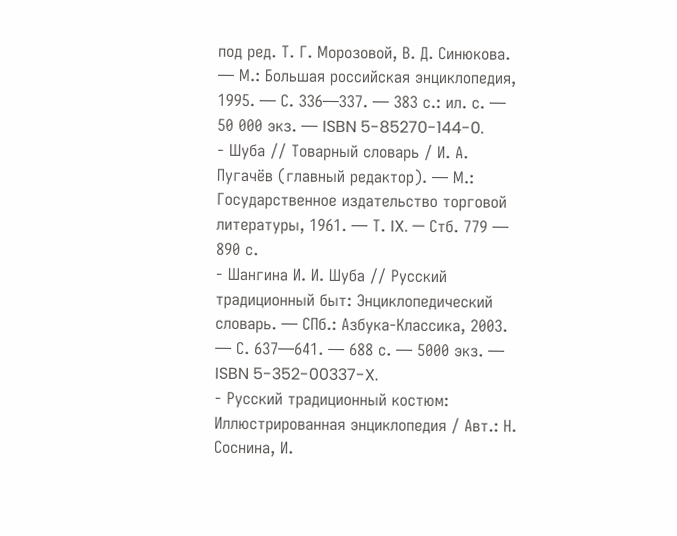под ред. Т. Г. Морозовой, В. Д. Синюкова. — М.: Большая российская энциклопедия, 1995. — С. 336—337. — 383 с.: ил. с. — 50 000 экз. — ISBN 5-85270-144-0.
- Шуба // Товарный словарь / И. А. Пугачёв (главный редактор). — М.: Государственное издательство торговой литературы, 1961. — Т. IX. — Стб. 779 — 890 с.
- Шангина И. И. Шуба // Русский традиционный быт: Энциклопедический словарь. — СПб.: Азбука-Классика, 2003. — С. 637—641. — 688 с. — 5000 экз. — ISBN 5-352-00337-X.
- Русский традиционный костюм: Иллюстрированная энциклопедия / Авт.: Н. Соснина, И.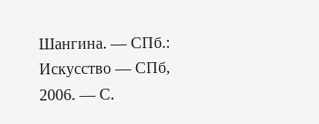Шангина. — СПб.: Искусство — СПб, 2006. — С.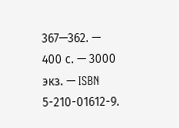367—362. — 400 с. — 3000 экз. — ISBN 5-210-01612-9.